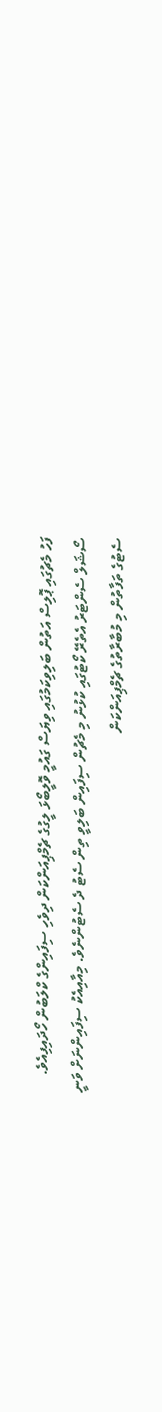ފަހު މެޗުގައި ޕޮލިސް އަތުން ބަލިވިކަމުގައި ވިޔަސް ގައުމީ ވޮލީބޯޅަ ލީގުގެ ޗެމްޕިއަންކަން ދިވެހި ސިފައިންގެ ކްލަބުން ހޯދައިފިއެވެ.
ސޯޝަލް ސެންޓަރު އެތެރޭ ކޯޓުގައި ކުޅުނު މި މެޗުން ސިފައިން ބަލިވީ ތިން ސެޓު ދެ ސެޓުންނެވެ. މިއާއިއެކު ސިފައިންނަށް ވަނީ ސެޓުގެ ތަފާތުން މި މުބާރާތުގެ ޗެމްޕިއަންކަން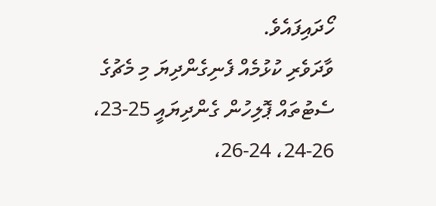ހޯދައިފައެވެ.
ވާދަވެރި ކުޅުމެއް ފެނިގެންދިޔަ މި މެޗުގެ ސެޓުތައް ޕޮލިހުން ގެންދިޔައީ 25-23، 26-24، 24-26،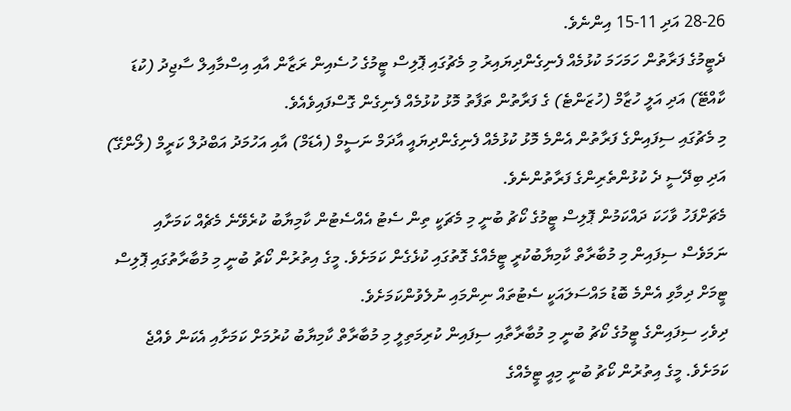28-26 އަދި 11-15 އިންނެވެ.
ދެޓީމުގެ ފަރާތުން ހަމަހަމަ ކުޅުމެއް ފެނިގެންދިޔައިރު މި މެޗުގައި ޕޮލިސް ޓީމުގެ ހުސެއިން ރަޒާން އާއި އިސްމާއިލް ސާޖިދު (ކުޑަ ކާއްޓޭ) އަދި އަލީ ހުޒާމް (ހުޒަންޓެ) ގެ ފަރާތުން ތަފާތު މޮޅު ކުޅުމެއް ފެނިގެން ގޮސްފައިވެއެވެ.
މި މެޗުގައި ސިފައިންގެ ފަރާތުން އެންމެ މޮޅު ކުޅުމެއް ފެނިގެންދިޔައީ އާދަމް ނަސީމް (އެޑަމް) އާއި އަހުމަދު އަބްދުލް ކަރީމް (ލޯންގޭ) އަދި ބިދޭސީ ދެ ކުޅުންތެރިންގެ ފަރާތުންނެވެ.
މެޗަށްފަހު ވާހަކަ ދައްކަމުން ޕޮލިސް ޓީމުގެ ކޯޗު ބުނީ މި މެޗަކީ ތިން ސެޓު އެއްސެޓުން ކާމިޔާބު ކުރެވޭނެ މެޗެއް ކަމަށާއި ނަމަވެސް ސިފައިން މި މުބާރާތް ކާމިޔާބުކުރީ ޓީމެއްގެ ގޮތުގައި ކުޅެގެން ކަމަށެވެ. މީގެ އިތުރުން ކޯޗު ބުނީ މި މުބާރާތުގައި ޕޮލިސް ޓީމަށް ދިމާވި އެންމެ ބޮޑު މައްސަލައަކީ ސެޓުތައް ނިންމައި ނުލެވުންކަމަށެވެ.
ދިވެހި ސިފައިންގެ ޓީމުގެ ކޯޗު ބުނީ މި މުބާރާތާއި ސިފައިން ކުރިމަތިލީ މި މުބާރާތް ކާމިޔާބު ކުރުމަށް ކަމަށާއި އެކަން ވެއްޖެ ކަމަށެވެ. މީގެ އިތުރުން ކޯޗު ބުނީ މިއީ ޓީމެއްގެ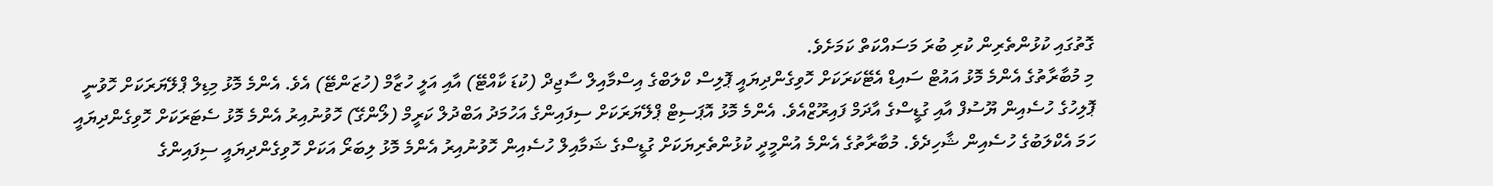ގޮތުގައި ކުޅުންތެރިން ކުރި ބުރަ މަސައްކަތް ކަމަށެވެ.
މި މުބާރާތުގެ އެންމެ މޮޅު އައުޓް ސައިޑް އެޓޭކަރަކަށް ހޮވިގެންދިޔައީ ޕޮލިސް ކްލަބްގެ އިސްމާއިލް ސާޖިދް (ކުޑަ ކާއްޓޭ) އާއި އަލީ ހުޒާމް (ހުޒަންޓޭ) އެވެ. އެންމެ މޮޅު މިޑިލް ޕްލޭޔަރަކަށް ހޮވުނީ ޕޮލިހުގެ ހުސެއިން ޔޫސުފް އާއި ގުޑީސްގެ އާދަމް ފައިރޫޒްއެވެ. އެންމެ މޮޅު އޮޕަސިޓް ޕްލޭޔަރަކަށް ސިފައިންގެ އަހުމަދު އަބްދުލް ކަރީމް (ލޯންގޭ) ހޮވުނުއިރު އެންމެ މޮޅު ސެޓަރަކަށް ހޮވިގެންދިޔައީ ހަމަ އެކްލަބުގެ ހުސެއިން ޝާހިދެވެ. މުބާރާތުގެ އެންމެ އުންމީދީ ކުޅުންތެރިޔަކަށް ގުޑީސްގެ ޝަމާއިލް ހުސެއިން ހޮވުނުއިރު އެންމެ މޮޅު ލިބަރޯ އަކަށް ހޮވިގެންދިޔައީ ސިފައިންގެ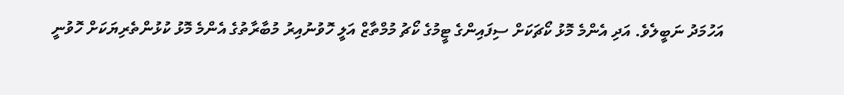އަހުމަދު ނަބީލެވެ. އަދި އެންމެ މޮޅު ކޯޗަކަށް ސިފައިންގެ ޓީމުގެ ކޯޗު މުމްތާޒް އަލީ ހޮވުނުއިރު މުބާރާތުގެ އެންމެ މޮޅު ކުޅުންތެރިޔަކަށް ހޮވުނީ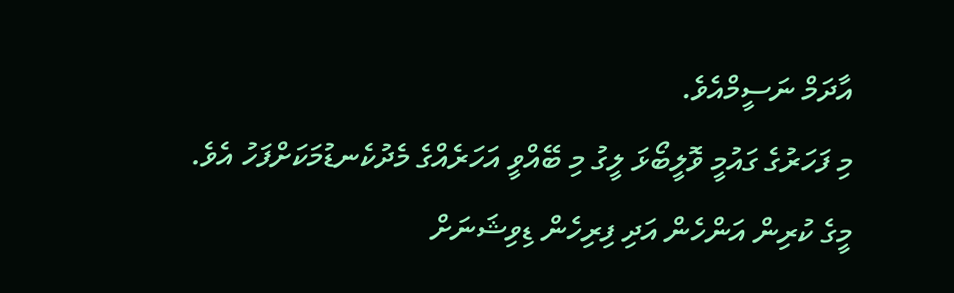އާދަމް ނަސީމްއެވެ.
މި ފަހަރުގެ ގައުމީ ވޮލީބޯޅަ ލީގު މި ބޭއްވީ އަހަރެއްގެ މެދުކެނޑުމަކަށްފަހު އެވެ. މީގެ ކުރިން އަންހެން އަދި ފިރިހެން ޑިވިޝަނަށް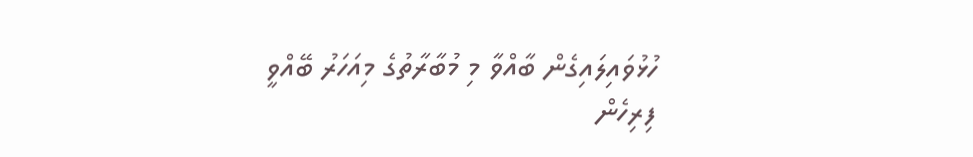ހުޅުވައިލައިގެން ބާއްވާ މި މުބާރާތުގެ މިއަހަރު ބޭއްވީ ފިރިހެން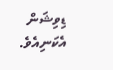ޑިވިޝަން އެކަނިއެވެ.